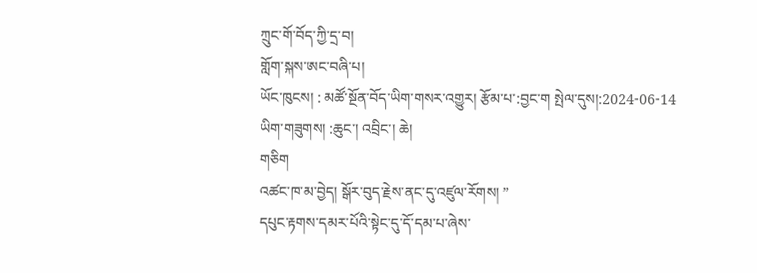ཀྲུང་གོ་བོད་ཀྱི་དྲ་བ།
གློག་སྐས་ཨང་བཞི་པ།
ཡོང་ཁུངས། : མཚོ་སྔོན་བོད་ཡིག་གསར་འགྱུར། རྩོམ་པ་:བྱང་ག སྤེལ་དུས།:2024-06-14
ཡིག་གཟུགས། :ཆུང་། འབྲིང་། ཆེ།
གཅིག
འཚང་ཁ་མ་བྱེད། སྒོར་བུད་རྗེས་ནང་དུ་འཛུལ་རོགས། ”
དཔུང་རྟགས་དམར་པོའི་སྟེང་དུ་དོ་དམ་པ་ཞེས་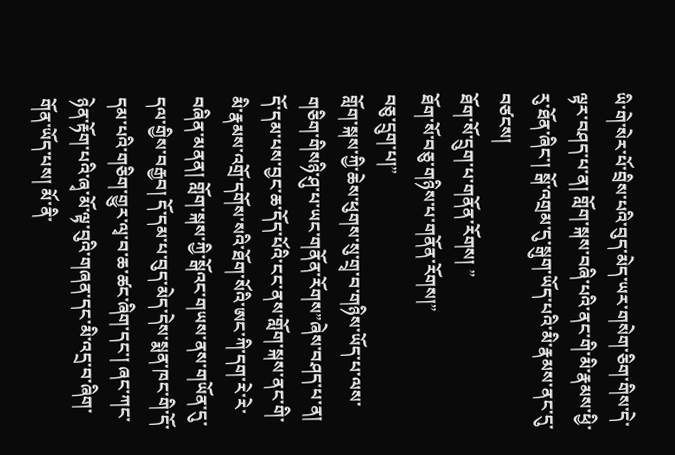ཡི་གེ་སེར་པོ་བྲིས་པའི་བུད་མེད་ཡར་གསེག་ཅིག་གིས་དེ་ལྟར་བཤད་པ་ན། གློག་སྐས་བཞི་པའི་ནང་གི་མི་རྣམས་ཕྱི་རུ་ཐོན་ཞིང་། སྒོ་འགྲམ་དུ་སྒུག་ཡོད་པའི་མི་རྣམས་ནང་དུ་བཙངས།
ཐོག་སོ་དྲུག་པ་གནོན་རོགས། ”
ཐོག་སོ་བཅུ་གཉིས་པ་གནོན་རོགས།”
བཅུ་དྲུག་པ།”
གློག་སྐས་ཀྱི་ཆེས་ཕུགས་སུ་གྲྭ་བ་གཉིས་ཡོད་པ་ལས་གཅིག་གིསཉི་ཤུ་པ་ཡང་གནོན་རོགས”ཞེས་བཤད་པ་ན། དོ་དམ་པས་བྱང་ཆ་དོད་པོའི་ངང་ནས་གློག་སྐས་ནང་གི་མི་རྣམས་འགྲོ་དགོས་སའི་ཐོག་སོའི་ཨང་ཀི་དག་རེ་རེ་བཞིན་མནན། གློག་སྐས་ཀྱི་སྒོའང་གཡས་ནས་གཡོན་དུ་དལ་གྱིས་བརྒྱབ། དོ་དམ་པ་བུད་མེད་དེས་སྨན་ཁང་གི་དོ་དམ་པའི་གཅིག་གྱུར་ལྭ་བ་ཆ་ཚང་ཞིག་དང་། ཞང་ཀང་ཉེན་རྟོག་པའི་ཞྭ་མོ་ལྟ་བུའི་གཞན་དང་མི་འདྲ་བ་ཞིག་གོན་ཡོད་པས། མོ་ནི་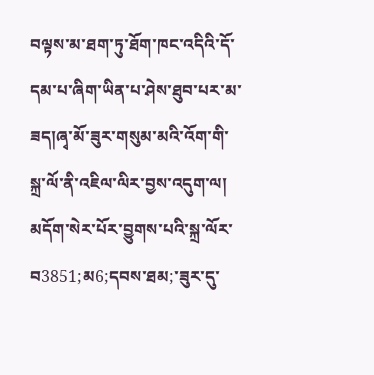བལྟས་མ་ཐག་ཏུ་ཐོག་ཁང་འདིའི་དོ་དམ་པ་ཞིག་ཡིན་པ་ཤེས་ཐུབ་པར་མ་ཟད།ཞྭ་མོ་ཟུར་གསུམ་མའི་འོག་གི་སྐྲ་ལོ་ནི་འཇིལ་ལིར་བྱས་འདུག་ལ། མདོག་སེར་པོར་བྱུགས་པའི་སྐྲ་ལོར་བ3851;མ6;དབས་ཐམ;་ཟུར་དུ་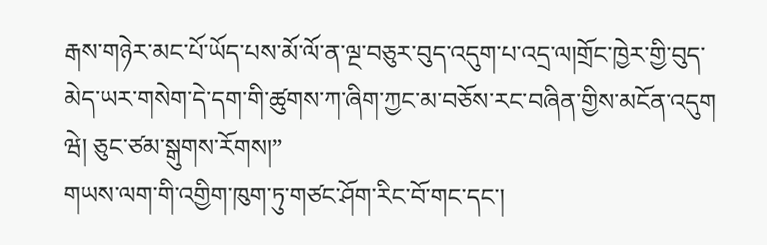རྒས་གཉེར་མང་པོ་ཡོད་པས་མོ་ལོ་ན་ལྔ་བཅུར་བུད་འདུག་པ་འདྲ་ལ།གྲོང་ཁྱེར་གྱི་བུད་མེད་ཡར་གསེག་དེ་དག་གི་ཚུགས་ཀ་ཞིག་ཀྱང་མ་བཅོས་རང་བཞིན་གྱིས་མངོན་འདུག
ཝེ། ཅུང་ཙམ་སྒུགས་རོགས།”
གཡས་ལག་གི་འགྱིག་ཁུག་ཏུ་གཙང་ཤོག་རིང་བོ་གང་དང་།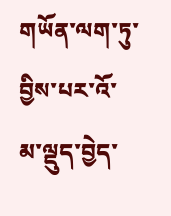གཡོན་ལག་ཏུ་བྱིས་པར་འོ་མ་ལྡུད་བྱེད་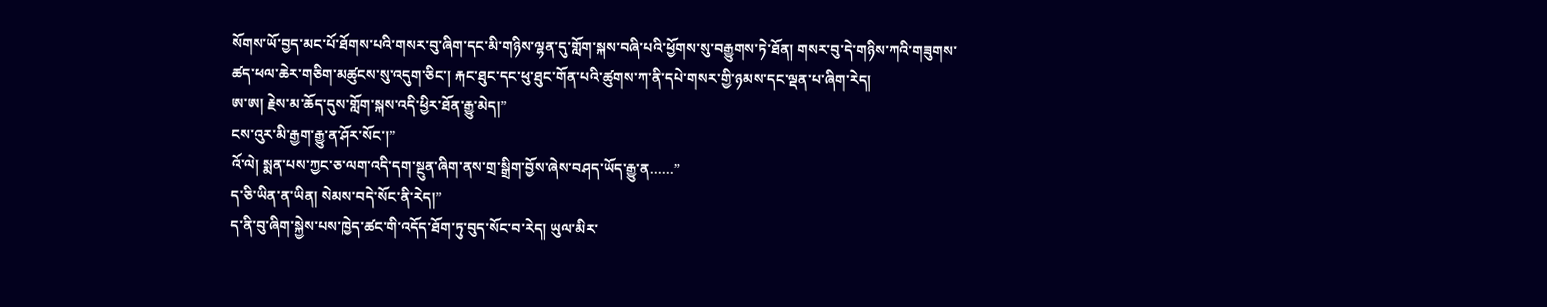སོགས་ཡོ་བྱད་མང་པོ་ཐོགས་པའི་གསར་བུ་ཞིག་དང་མི་གཉིས་ལྷན་དུ་གློག་སྐས་བཞི་པའི་ཕྱོགས་སུ་བརྒྱུགས་ཏེ་ཐོན། གསར་བུ་དེ་གཉིས་ཀའི་གཟུགས་ཚད་ཕལ་ཆེར་གཅིག་མཚུངས་སུ་འདུག་ཅིང་། རྐང་ཐུང་དང་ཕུ་ཐུང་གོན་པའི་ཚུགས་ཀ་ནི་དཔེ་གསར་གྱི་ཉམས་དང་ལྡན་པ་ཞིག་རེད།
ཨ་ཨ། རྗེས་མ་ཆོད་དུས་གློག་སྐས་འདི་ཕྱིར་ཐོན་རྒྱུ་མེད།”
ངས་འུར་མི་རྒྱག་རྒྱུ་ན་ཤོར་སོང་།”
འོ་ལེ། སྨན་པས་ཀྱང་ཅ་ལག་འདི་དག་སྔུན་ཞིག་ནས་གྲ་སྒྲིག་བྱོས་ཞེས་བཤད་ཡོད་རྒྱུ་ན……”
ད་ཅི་ཡིན་ན་ཡིན། སེམས་བདེ་སོང་ནི་རེད།”
ད་ནི་བུ་ཞིག་སྐྱེས་པས་ཁྱེད་ཚང་གི་འདོད་ཐོག་ཏུ་བུད་སོང་བ་རེད། ཡུལ་མིར་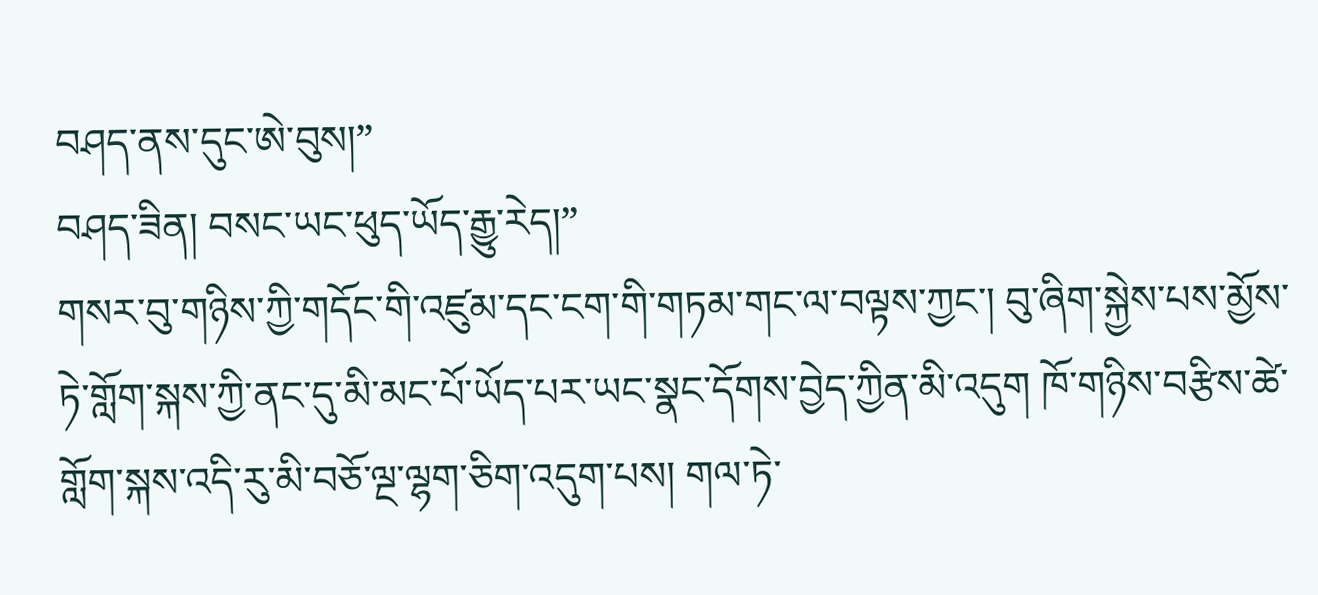བཤད་ནས་དུང་ཨེ་བུས།”
བཤད་ཟིན། བསང་ཡང་ཕུད་ཡོད་རྒྱུ་རེད།”
གསར་བུ་གཉིས་ཀྱི་གདོང་གི་འཛུམ་དང་ངག་གི་གཏམ་གང་ལ་བལྟས་ཀྱང་། བུ་ཞིག་སྐྱེས་པས་མྱོས་ཏེ་གློག་སྐས་ཀྱི་ནང་དུ་མི་མང་པོ་ཡོད་པར་ཡང་སྣང་དོགས་བྱེད་ཀྱིན་མི་འདུག ཁོ་གཉིས་བརྩིས་ཚེ་གློག་སྐས་འདི་རུ་མི་བཅོ་ལྔ་ལྷག་ཅིག་འདུག་པས། གལ་ཏེ་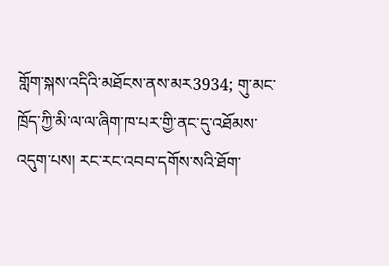གློག་སྐས་འདིའི་མཐོངས་ནས་མར3934; གུ་མང་ཁྲོད་ཀྱི་མི་ལ་ལ་ཞིག་ཁ་པར་གྱི་ནང་དུ་འཐོམས་འདུག་པས། རང་རང་འབབ་དགོས་སའི་ཐོག་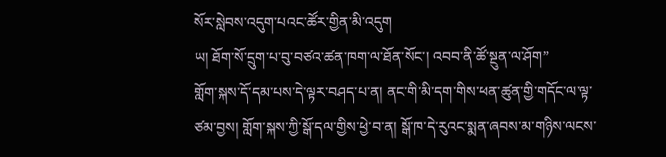སོར་སླེབས་འདུག་པའང་ཚོར་གྱིན་མི་འདུག
ཡ། ཐོག་སོ་དྲུག་པ་བུ་བཙའ་ཚན་ཁག་ལ་ཐོན་སོང་། འབབ་ནི་ཚོ་སྔུན་ལ་ཤོག”
གློག་སྐས་དོ་དམ་པས་དེ་ལྟར་བཤད་པ་ན། ནང་གི་མི་དག་གིས་ཕན་ཚུན་གྱི་གདོང་ལ་ལྟ་ཙམ་བྱས། གློག་སྐས་ཀྱི་སྒོ་དལ་གྱིས་ཕྱེ་བ་ན། སྒོ་ཁ་དེ་རུའང་སྨན་ཞབས་མ་གཉིས་ལངས་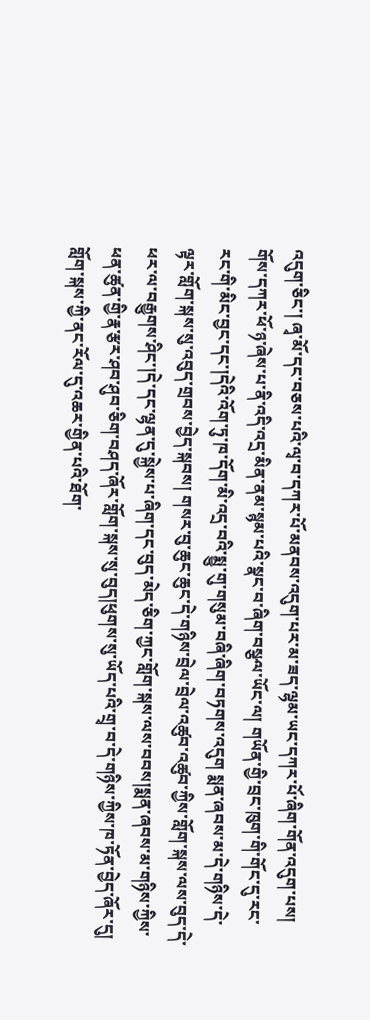འདུག་ཅིང་། ཞྭ་མོ་དང་བཅས་པའི་ལྭ་བ་དཀར་པོ་མནབས་འདུག་པར་མ་ཟད་ལྷམ་ཡང་དཀར་པོ་ཞིག་གོན་འདུག་པས། གོས་དཀར་ཕོ་ཉ་ཞེས་པ་ནི་འདི་འདྲ་མིན་ནམ་སྙམ་པའི་སྣང་བ་ཞིག་བསྩལ་ཡོང་ལ། གཡོན་གྱི་བྲང་ཁུག་གི་གོང་དུ་རང་རང་གི་མིང་བྱང་དང་།དེའི་འོག་ཏུ་ཁ་དོག་མི་འདྲ་བའི་སྨྱུ་གུ་གསུམ་བཞི་ཞིག་བཏགས་འདུག སྨན་ཞབས་མ་དེ་གཉིས་དེ་ལྟར་གློག་སྐས་སུ་འབུད་གྲབས་བྱེད་སྐབས། གསར་བུ་ཆུང་ཆུང་དེ་གཉིས་བྲེལ་བྲེལ་འཚུབ་འཚུབ་ཀྱིས་གློག་སྐས་ལས་བུད་དེ་ཕར་ལ་བརྒྱུགས་ཤིང་།དེ་དང་ལྷན་དུ་སྐྱེས་པ་ཞིག་དང་བུད་མེད་ཅིག་ཀྱང་གློག་སྐས་ལས་བབས།སྨན་ཞབས་མ་གཉིས་ཀྱིས་ཕན་ཚུན་གྱི་རྣ་རྩར་ཤབ་ཤུབ་ཅིག་བཤད་ཞོར་གློག་སྐས་སུ་བུད།ཕུགས་སུ་ཡོད་པའི་གྲྭ་བ་དེ་གཉིས་ཀྱིས་ཁ་ཏོན་བྱེད་ཞོར་དུ། གློག་སྐས་ཀྱི་ནང་རོལ་དུ་འཆར་གྱིན་པའི་ཐོག་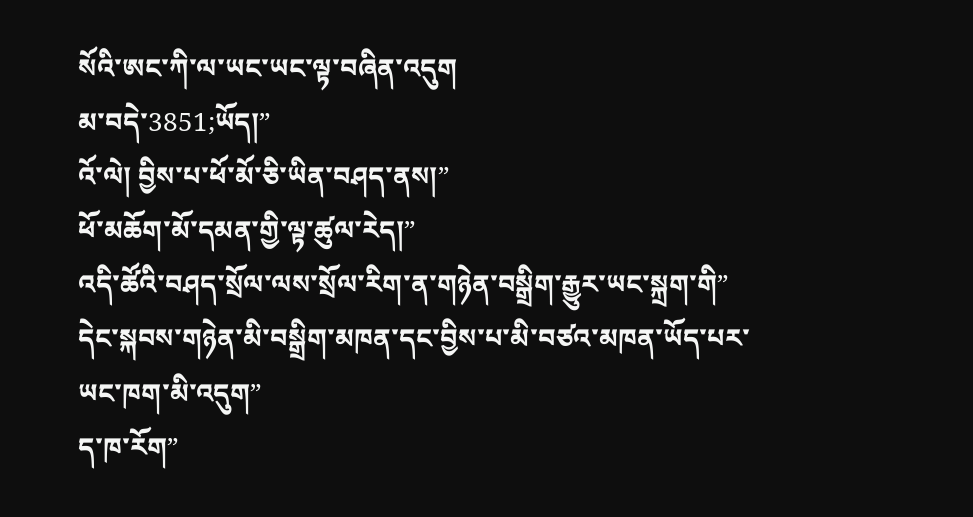སོའི་ཨང་ཀི་ལ་ཡང་ཡང་ལྟ་བཞིན་འདུག
མ་བདེ་3851;ཡོད།”
འོ་ལེ། བྱིས་པ་ཕོ་མོ་ཅི་ཡིན་བཤད་ནས།”
ཕོ་མཆོག་མོ་དམན་གྱི་ལྟ་ཚུལ་རེད།”
འདི་ཚོའི་བཤད་སྲོལ་ལས་སྲོལ་རིག་ན་གཉེན་བསྒྲིག་རྒྱུར་ཡང་སྐྲག་གི”
དེང་སྐབས་གཉེན་མི་བསྒྲིག་མཁན་དང་བྱིས་པ་མི་བཙའ་མཁན་ཡོད་པར་ཡང་ཁག་མི་འདུག”
ད་ཁ་རོག”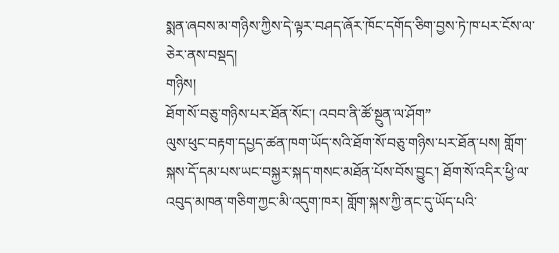སྨན་ཞབས་མ་གཉིས་ཀྱིས་དེ་ལྟར་བཤད་ཞོར་ཁོང་དགོད་ཅིག་བྱས་ཏེ་ཁ་པར་ངོས་ལ་ཅེར་ནས་བསྡད།
གཉིས།
ཐོག་སོ་བཅུ་གཉིས་པར་ཐོན་སོང་། འབབ་ནི་ཚོ་སྔུན་ལ་ཤོག”
ལུས་ཕུང་བརྟག་དཔྱད་ཚན་ཁག་ཡོད་སའི་ཐོག་སོ་བཅུ་གཉིས་པར་ཐོན་པས། གློག་སྐས་དོ་དམ་པས་ཡང་བསྐྱར་སྐད་གསང་མཐོན་པོས་བོས་བྱུང་། ཐོག་སོ་འདིར་ཕྱི་ལ་འབུད་མཁན་གཅིག་ཀྱང་མི་འདུག་ཁར། གློག་སྐས་ཀྱི་ནང་དུ་ཡོད་པའི་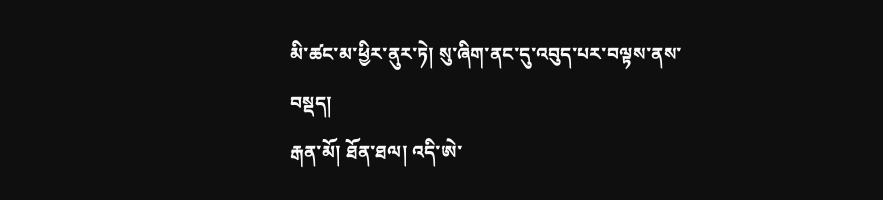མི་ཚང་མ་ཕྱིར་ནུར་ཏེ། སུ་ཞིག་ནང་དུ་འབུད་པར་བལྟས་ནས་བསྡད།
རྒན་མོ། ཐོན་ཐལ། འདི་ཨེ་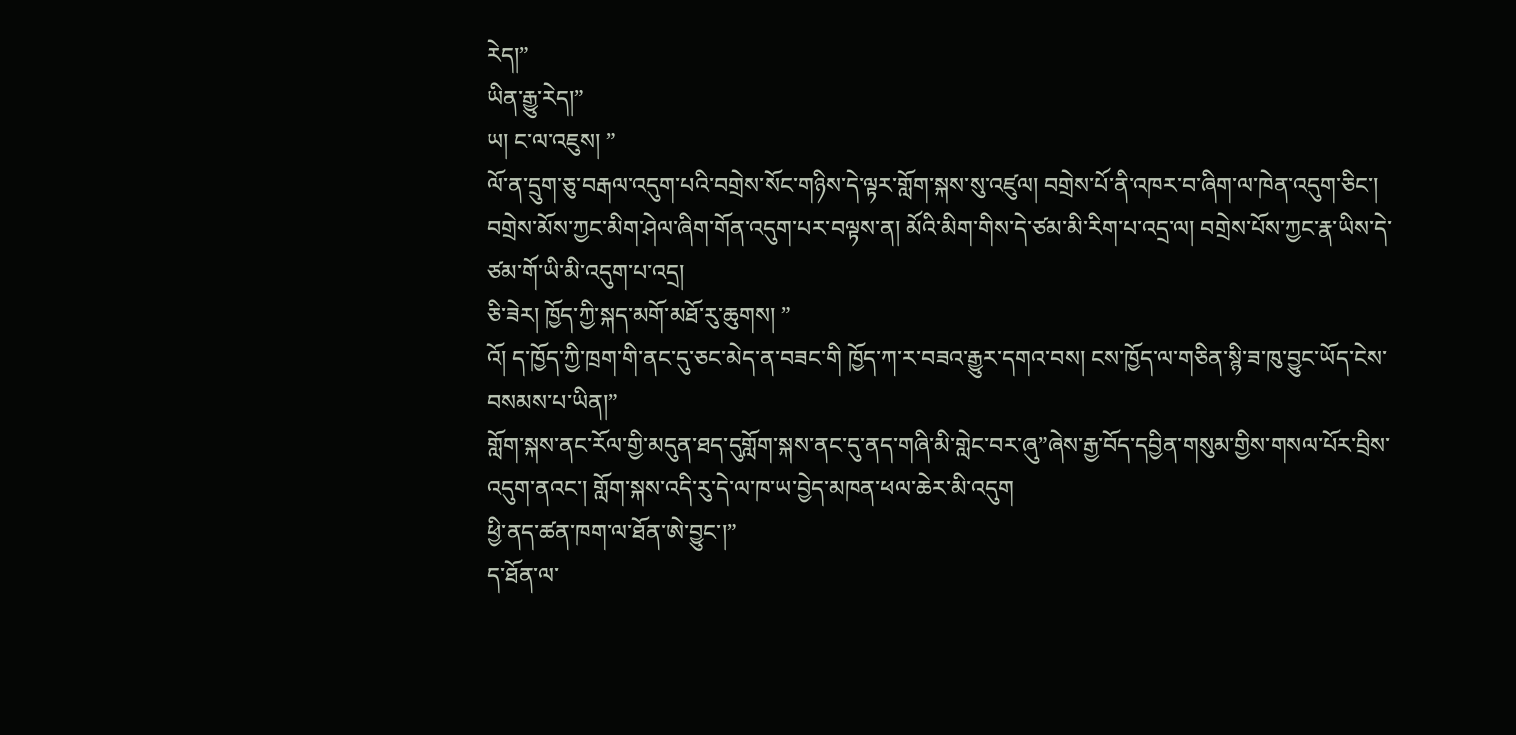རེད།”
ཡིན་རྒྱུ་རེད།”
ཡ། ང་ལ་འཇུས། ”
ལོ་ན་དྲུག་ཅུ་བརྒལ་འདུག་པའི་བགྲེས་སོང་གཉིས་དེ་ལྟར་གློག་སྐས་སུ་འཛུལ། བགྲེས་པོ་ནི་འཁར་བ་ཞིག་ལ་ཁེན་འདུག་ཅིང་། བགྲེས་མོས་ཀྱང་མིག་ཤེལ་ཞིག་གོན་འདུག་པར་བལྟས་ན། མོའི་མིག་གིས་དེ་ཙམ་མི་རིག་པ་འདྲ་ལ། བགྲེས་པོས་ཀྱང་རྣ་ཡིས་དེ་ཙམ་གོ་ཡི་མི་འདུག་པ་འདྲ།
ཅི་ཟེར། ཁྱོད་ཀྱི་སྐད་མགོ་མཐོ་རུ་ཆུགས། ”
འོ། ད་ཁྱོད་ཀྱི་ཁྲག་གི་ནང་དུ་ཅང་མེད་ན་བཟང་གི ཁྱོད་ཀ་ར་བཟའ་རྒྱུར་དགའ་བས། ངས་ཁྱོད་ལ་གཅིན་སྙི་ཟ་ཁུ་བྱུང་ཡོད་ངེས་བསམས་པ་ཡིན།”
གློག་སྐས་ནང་རོལ་གྱི་མདུན་ཐད་དུགློག་སྐས་ནང་དུ་ནད་གཞི་མི་གླེང་བར་ཞུ”ཞེས་རྒྱ་བོད་དབྱིན་གསུམ་གྱིས་གསལ་པོར་བྲིས་འདུག་ནའང་། གློག་སྐས་འདི་རུ་དེ་ལ་ཁ་ཡ་བྱེད་མཁན་ཕལ་ཆེར་མི་འདུག
ཕྱི་ནད་ཚན་ཁག་ལ་ཐོན་ཨེ་བྱུང་།”
ད་ཐོན་ལ་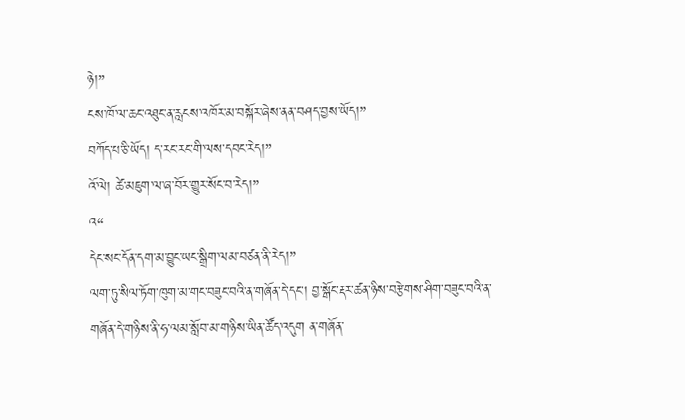ཉེ།”
ངས་ཁོ་ལ་ཆང་འཐུང་ན་རླངས་འཁོར་མ་བསྐོར་ཞེས་ནན་བཤད་བྱས་ཡོད།”
བཀོད་པ་ཅི་ཡོད། ད་རང་རང་གི་ལས་དབང་རེད།”
འོ་ལེ། ཚེ་མཇུག་ལ་ཞ་བོར་གྱུར་སོང་བ་རེད།”
འ“
དེང་སང་དོན་དག་མ་བྱུང་ཡང་སྒྲིག་ལམ་བཙན་ནི་རེད།”
ལག་ཏུ་སིལ་ཏོག་ཁུག་མ་གང་བཟུང་བའི་ན་གཞོན་དེ་དང་། བྱ་སྒོང་རྡར་ཚན་ཉིས་བརྩེགས་ཤིག་བཟུང་བའི་ན་གཞོན་དེ་གཉིས་ནི་ཧ་ལམ་སློབ་མ་གཉིས་ཡིན་ཚོད་འདུག ན་གཞོན་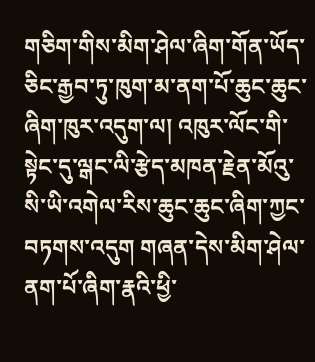གཅིག་གིས་མིག་ཤེལ་ཞིག་གོན་ཡོད་ཅིང་རྒྱབ་ཏུ་ཁུག་མ་ནག་པོ་ཆུང་ཆུང་ཞིག་ཁུར་འདུག་ལ། འཁུར་ལོང་གི་སྟེང་དུ་ལྒང་ལི་རྩེད་མཁན་རྗེན་མོའུ་སི་ཡི་འགེལ་རིས་ཆུང་ཆུང་ཞིག་ཀྱང་བཏགས་འདུག གཞན་དེས་མིག་ཤེལ་ནག་པོ་ཞིག་རྣའི་ཕྱི་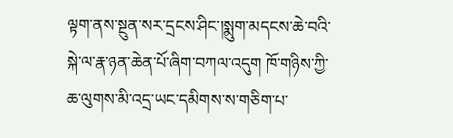ལྟག་ནས་སྔུན་སར་དྲངས་ཤིང་།སྨུག་མདངས་ཆེ་བའི་སྐེ་ལ་རྣ་ཉན་ཆེན་པོ་ཞིག་བཀལ་འདུག ཁོ་གཉིས་ཀྱི་ཆ་ལུགས་མི་འདྲ་ཡང་དམིགས་ས་གཅིག་པ་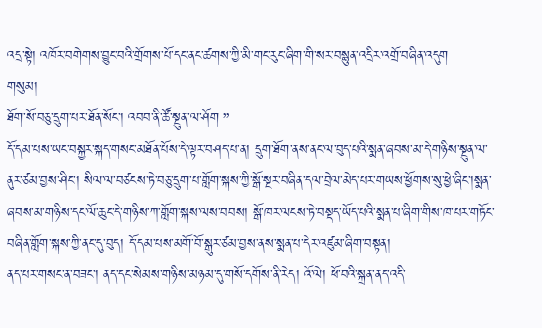འདྲ་སྟེ། འཁོར་བགེགས་བྱུང་བའི་གྲོགས་པོ་དང་ནང་ཚགས་ཀྱི་མི་གང་རུང་ཞིག་གི་སར་བསྙུན་འདྲིར་འགྲོ་བཞིན་འདུག
གསུམ།
ཐོག་སོ་བཅུ་དྲུག་པར་ཐོན་སོང་། འབབ་ནི་ཚོ་སྔུན་ལ་ཤོག ”
དོ་དམ་པས་ཡང་བསྐྱར་སྐད་གསང་མཐོན་པོས་དེ་ལྟར་བཤད་པ་ན། དྲུག་ཐོག་ནས་ནང་ལ་བུད་པའི་སྨན་ཞབས་མ་དེ་གཉིས་སྔུན་ལ་ནུར་ཙམ་བྱས་ཤིང་། སིལ་ལ་བཙངས་ཏེ་བཅུ་དྲུག་པ་གློག་སྐས་ཀྱི་སྒོ་སྔར་བཞིན་དལ་བྲེལ་མེད་པར་གཡས་ཕྱོགས་སུ་ཕྱེ་ཞིང་།སྨན་ཞབས་མ་གཉིས་དང་ལོ་ཆུང་དེ་གཉིས་ཀ་གློག་སྐས་ལས་བབས། སྒོ་ཁར་ལངས་ཏེ་བསྡད་ཡོད་པའི་སྨན་པ་ཞིག་གིས་ཁ་པར་གཏོང་བཞིན་གློག་སྐས་ཀྱི་ནང་དུ་བུད། དོ་དམ་པས་མགོ་བོ་སྒུར་ཙམ་བྱས་ནས་སྨན་པ་དེར་འཛུམ་ཞིག་བསྟན།
ནད་པར་གསང་ན་བཟང་། ནད་དང་སེམས་གཉིས་མཉམ་དུ་གསོ་དགོས་ནི་རེད། འོ་ལེ། ཕོ་བའི་སྐྲན་ནད་འདི་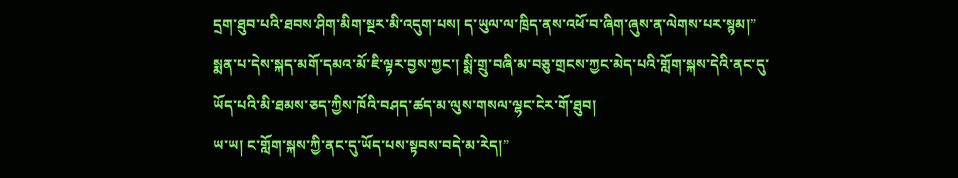དྲག་ཐུབ་པའི་ཐབས་ཤིག་མིག་སྔར་མི་འདུག་པས། ད་ཡུལ་ལ་ཁྲིད་ནས་འཕོ་བ་ཞིག་ཞུས་ན་ལེགས་པར་སྙམ།”
སྨན་པ་དེས་སྐད་མགོ་དམའ་མོ་ཇི་ལྟར་བྱས་ཀྱང་། སྨི་གྲུ་བཞི་མ་བཅུ་གྲངས་ཀྱང་མེད་པའི་གློག་སྐས་དེའི་ནང་དུ་ཡོད་པའི་མི་ཐམས་ཅད་ཀྱིས་ཁོའི་བཤད་ཚད་མ་ལུས་གསལ་ལྷང་ངེར་གོ་ཐུབ།
ཡ་ཡ། ང་གློག་སྐས་ཀྱི་ནང་དུ་ཡོད་པས་སྟབས་བདེ་མ་རེད།”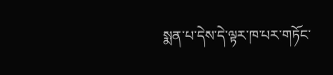སྨན་པ་དེས་དེ་ལྟར་ཁ་པར་གཏོང་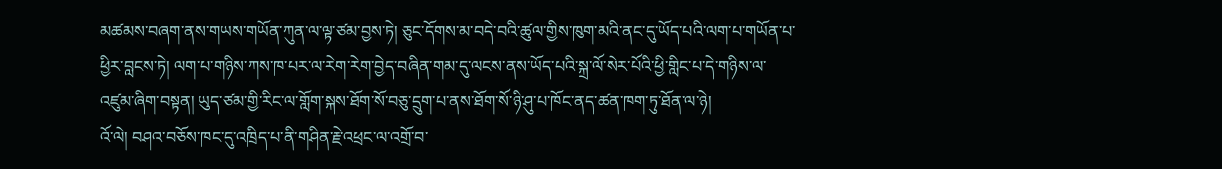མཚམས་བཞག་ནས་གཡས་གཡོན་ཀུན་ལ་ལྟ་ཙམ་བྱས་ཏེ། ཅུང་དོགས་མ་བདེ་བའི་ཚུལ་གྱིས་ཁུག་མའི་ནང་དུ་ཡོད་པའི་ལག་པ་གཡོན་པ་ཕྱིར་བླངས་ཏེ། ལག་པ་གཉིས་ཀས་ཁ་པར་ལ་རེག་རེག་བྱེད་བཞིན་གམ་དུ་ལངས་ནས་ཡོད་པའི་སྐྲ་ལོ་སེར་པོའི་ཕྱི་གླིང་པ་དེ་གཉིས་ལ་འཛུམ་ཞིག་བསྟན། ཡུད་ཙམ་གྱི་རིང་ལ་གློག་སྐས་ཐོག་སོ་བཅུ་དྲུག་པ་ནས་ཐོག་སོ་ཉི་ཤུ་པ་ཁོང་ནད་ཚན་ཁག་ཏུ་ཐོན་ལ་ཉེ།
འོ་ལེ། བཤའ་བཅོས་ཁང་དུ་འཁྲིད་པ་ནི་གཤིན་རྗེ་འཕྲང་ལ་འགྲོ་བ་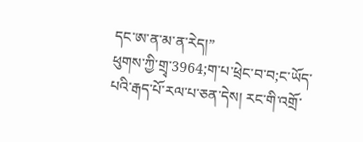དང་ཨ་ན་མ་ན་རེད།”
ཕུགས་ཀྱི་གྲྭ་3964;ག་པ་ཕྲེང་བ་བ;ང་ཡོད་པའི་རྒད་པོ་རལ་པ་ཅན་དེས། རང་གི་འགྲོ་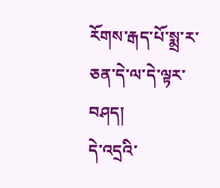རོགས་རྒད་པོ་སྨྲ་ར་ཅན་དེ་ལ་དེ་ལྟར་བཤད།
དེ་འདྲའི་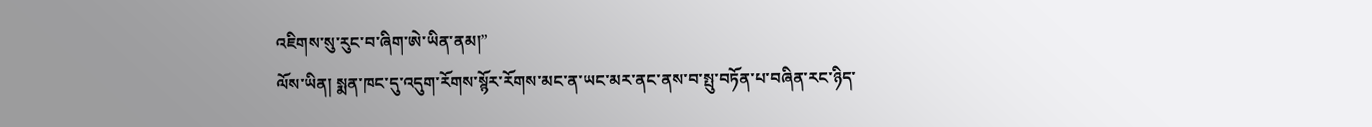འཇིགས་སུ་རུང་བ་ཞིག་ཨེ་ཡིན་ནམ།”
ལོས་ཡིན། སྨན་ཁང་དུ་འདུག་རོགས་སྙོར་རོགས་མང་ན་ཡང་མར་ནང་ནས་བ་སྤུ་བཏོན་པ་བཞིན་རང་ཉིད་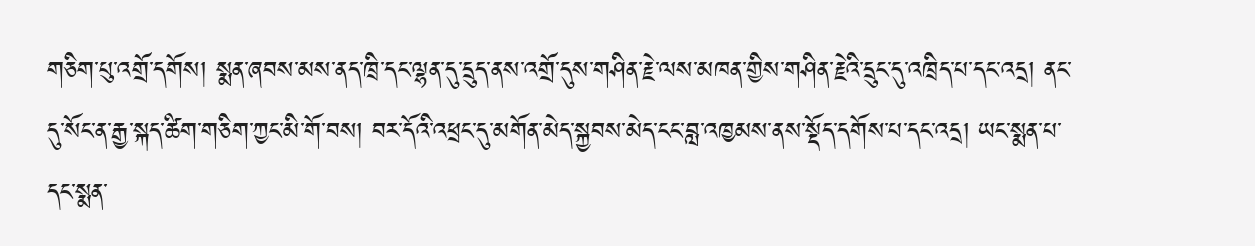གཅིག་པུ་འགྲོ་དགོས། སྨན་ཞབས་མས་ནད་ཁྲི་དང་ལྷན་དུ་དྲུད་ནས་འགྲོ་དུས་གཤིན་རྗེ་ལས་མཁན་གྱིས་གཤིན་རྗེའི་དྲུང་དུ་འཁྲིད་པ་དང་འདྲ། ནང་དུ་སོང་ན་རྒྱ་སྐད་ཚིག་གཅིག་ཀྱང་མི་གོ་བས། བར་དོའི་འཕྲང་དུ་མགོན་མེད་སྐྱབས་མེད་ངང་བླ་འཁྱམས་ནས་སྡོད་དགོས་པ་དང་འདྲ། ཡང་སྨན་པ་དང་སྨན་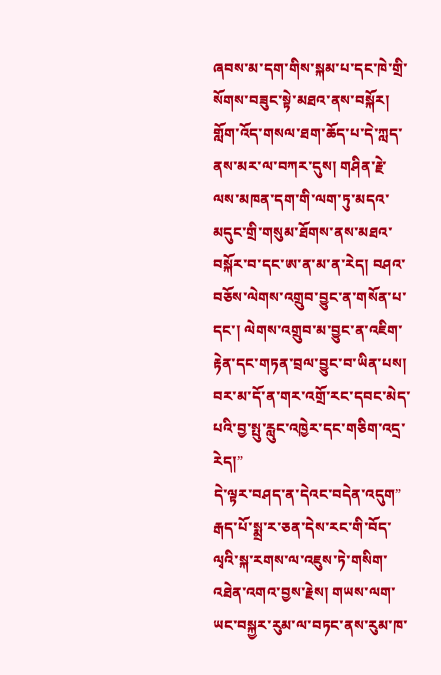ཞབས་མ་དག་གིས་སྐམ་པ་དང་ཁེ་གྲི་སོགས་བཟུང་སྟེ་མཐའ་ནས་བསྐོར། གློག་འོད་གསལ་ཐག་ཆོད་པ་དེ་ཀླད་ནས་མར་ལ་བཀར་དུས། གཤིན་རྗེ་ལས་མཁན་དག་གི་ལག་ཏུ་མདའ་མདུང་གྲི་གསུམ་ཐོགས་ནས་མཐའ་བསྐོར་བ་དང་ཨ་ན་མ་ན་རེད། བཤའ་བཅོས་ལེགས་འགྲུབ་བྱུང་ན་གསོན་པ་དང་། ལེགས་འགྲུབ་མ་བྱུང་ན་འཇིག་རྟེན་དང་གཏན་བྲལ་བྱུང་བ་ཡིན་པས། བར་མ་དོ་ན་གར་འགྲོ་རང་དབང་མེད་པའི་བྱ་སྤུ་རླུང་འཁྱེར་དང་གཅིག་འདྲ་རེད།”
དེ་ལྟར་བཤད་ན་དེའང་བདེན་འདུག”
རྒད་པོ་སྨྲ་ར་ཅན་དེས་རང་གི་བོད་ལྭའི་སྐ་རགས་ལ་འཇུས་ཏེ་གསིག་འཐེན་འགའ་བྱས་རྗེས། གཡས་ལག་ཡང་བསྐྱར་རུམ་ལ་བཏང་ནས་རུམ་ཁ་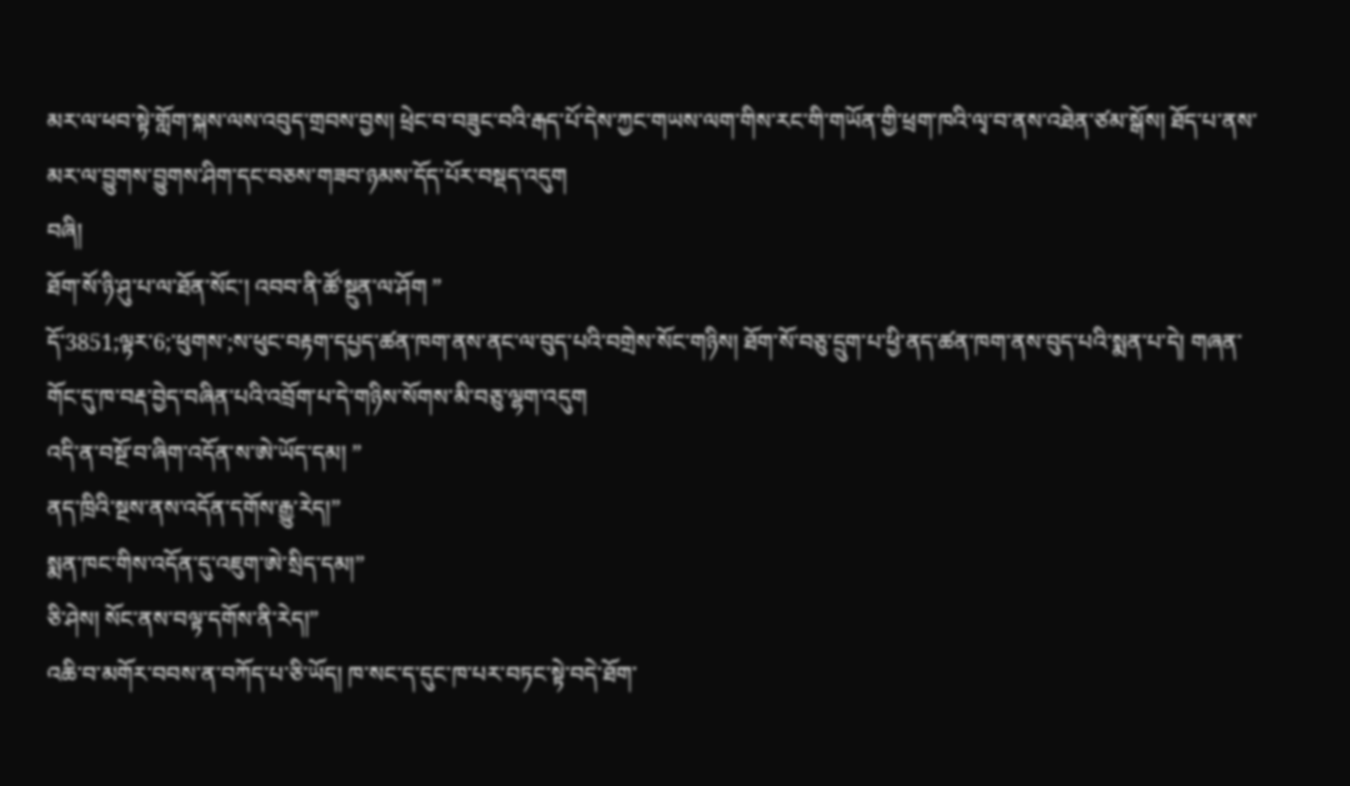མར་ལ་ཕབ་སྟེ་གློག་སྐས་ལས་འབུད་གྲབས་བྱས། ཕྲེང་བ་བཟུང་བའི་རྒད་པོ་དེས་ཀྱང་གཡས་ལག་གིས་རང་གི་གཡོན་གྱི་ཕྲག་ཁའི་ལྭ་བ་ནས་འཐེན་ཙམ་སྒོས། ཐོད་པ་ནས་མར་ལ་བྱུགས་བྱུགས་ཤིག་དང་བཅས་གཟབ་ཉམས་དོད་པོར་བསྡད་འདུག
བཞི།
ཐོག་སོ་ཉི་ཤུ་པ་ལ་ཐོན་སོང་། འབབ་ནི་ཚོ་སྔུན་ལ་ཤོག ”
དོ་3851;ལྟར་6;་ཕུགས་;ས་ཕུང་བརྟག་དཔྱད་ཚན་ཁག་ནས་ནང་ལ་བུད་པའི་བགྲེས་སོང་གཉིས། ཐོག་སོ་བཅུ་དྲུག་པ་ཕྱི་ནད་ཚན་ཁག་ནས་བུད་པའི་སྨན་པ་དེ། གཞན་གོང་དུ་ཁ་བརྡ་བྱེད་བཞིན་པའི་འབྲོག་པ་དེ་གཉིས་སོགས་མི་བཅུ་ལྷག་འདུག
འདི་ན་བསྔོ་བ་ཞིག་འདོན་ས་ཨེ་ཡོད་དམ། ”
ནད་ཁྲིའི་སྔས་ནས་འདོན་དགོས་རྒྱུ་རེད།”
སྨན་ཁང་གིས་འདོན་དུ་འཇུག་ཨེ་སྲིད་དམ།”
ཅི་ཤེས། སོང་ནས་བལྟ་དགོས་ནི་རེད།”
འཆི་བ་མགོར་བབས་ན་བཀོད་པ་ཅི་ཡོད། ཁ་སང་ད་དུང་ཁ་པར་བཏང་སྟེ་བདེ་ཐོག་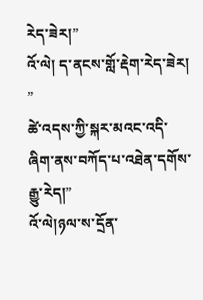རེད་ཟེར།”
འོ་ལེ། ད་ནངས་གློ་རྡེག་རེད་ཟེར། ”
ཚེ་འདས་ཀྱི་སྐར་མའང་འདི་ཞིག་ནས་བཀོད་པ་འཐེན་དགོས་རྒྱུ་རེད།”
འོ་ལེ།ཉལ་ས་དྲོན་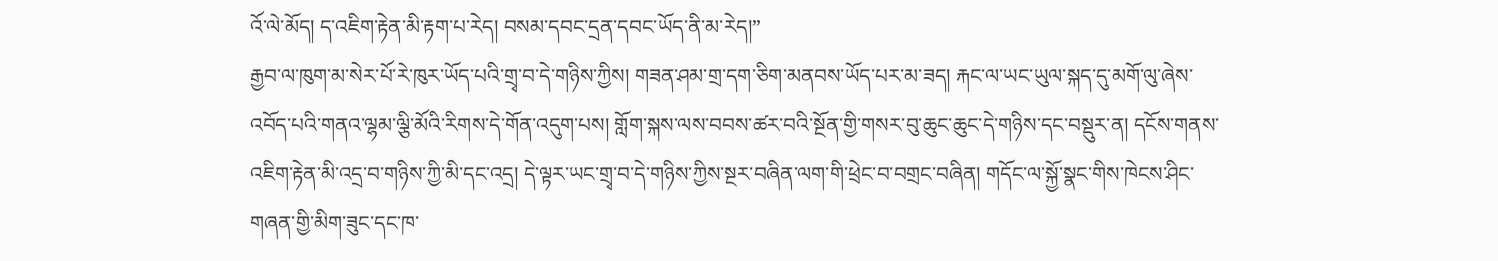འོ་ལེ་མོད། ད་འཇིག་རྟེན་མི་རྟག་པ་རེད། བསམ་དབང་དྲན་དབང་ཡོད་ནི་མ་རེད།”
རྒྱབ་ལ་ཁུག་མ་སེར་པོ་རེ་ཁུར་ཡོད་པའི་གྲྭ་བ་དེ་གཉིས་ཀྱིས། གཟན་ཤམ་གྲ་དག་ཅིག་མནབས་ཡོད་པར་མ་ཟད། རྐང་ལ་ཡང་ཡུལ་སྐད་དུ་མགོ་ལུ་ཞེས་འབོད་པའི་གནའ་ལྷམ་ལྕི་མོའི་རིགས་དེ་གོན་འདུག་པས། གློག་སྐས་ལས་བབས་ཚར་བའི་སྔོན་གྱི་གསར་བུ་ཆུང་ཆུང་དེ་གཉིས་དང་བསྡུར་ན། དངོས་གནས་འཇིག་རྟེན་མི་འདྲ་བ་གཉིས་ཀྱི་མི་དང་འདྲ། དེ་ལྟར་ཡང་གྲྭ་བ་དེ་གཉིས་ཀྱིས་སྔར་བཞིན་ལག་གི་ཕྲེང་བ་བགྲང་བཞིན། གདོང་ལ་སྐྱོ་སྣང་གིས་ཁེངས་ཤིང་གཞན་གྱི་མིག་ཟུང་དང་ཁ་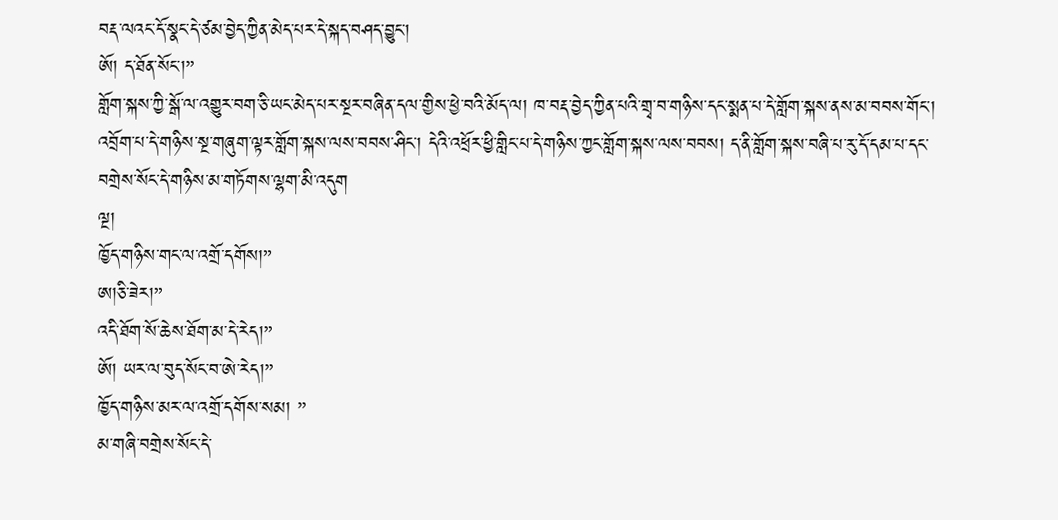བརྡ་ལའང་དོ་སྣང་དེ་ཙམ་བྱེད་ཀྱིན་མེད་པར་དེ་སྐད་བཤད་བྱུང་།
ཨོ། ད་ཐོན་སོང་།”
གློག་སྐས་ཀྱི་སྒོ་ལ་འགྱུར་བག་ཅི་ཡང་མེད་པར་སྔར་བཞིན་དལ་གྱིས་ཕྱེ་བའི་མོད་ལ། ཁ་བརྡ་བྱེད་ཀྱིན་པའི་གྲྭ་བ་གཉིས་དང་སྨན་པ་དེ་གློག་སྐས་ནས་མ་བབས་གོང་། འབྲོག་པ་དེ་གཉིས་སྔ་གཞུག་ལྟར་གློག་སྐས་ལས་བབས་ཤིང་། དེའི་འཕྲོར་ཕྱི་གླིང་པ་དེ་གཉིས་ཀྱང་གློག་སྐས་ལས་བབས། ད་ནི་གློག་སྐས་བཞི་པ་རུ་དོ་དམ་པ་དང་བགྲེས་སོང་དེ་གཉིས་མ་གཏོགས་ལྷག་མི་འདུག
ལྔ།
ཁྱོད་གཉིས་གང་ལ་འགྲོ་དགོས།”
ཨ།ཅི་ཟེར།”
འདི་ཐོག་སོ་ཆེས་ཐོག་མ་དེ་རེད།”
ཨོ། ཡར་ལ་བུད་སོང་བ་ཨེ་རེད།”
ཁྱོད་གཉིས་མར་ལ་འགྲོ་དགོས་སམ། ”
མ་གཞི་བགྲེས་སོང་དེ་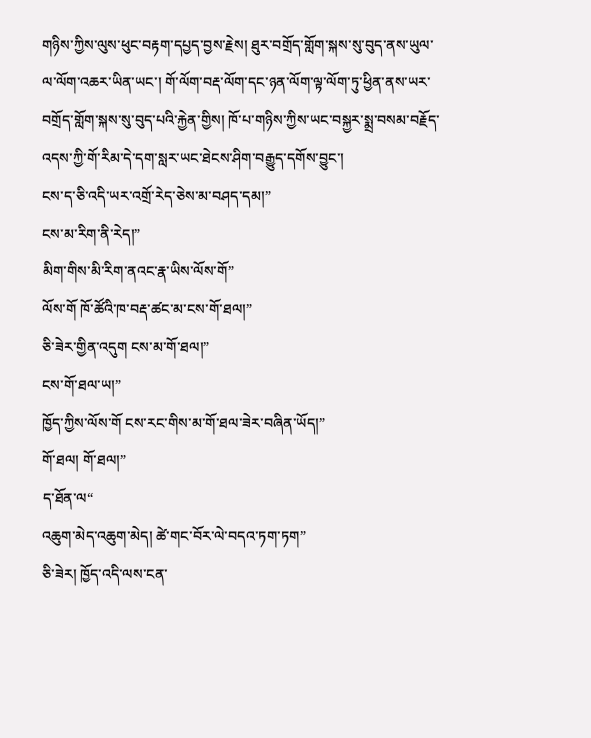གཉིས་ཀྱིས་ལུས་ཕུང་བརྟག་དཔྱད་བྱས་རྗེས། ཐུར་བགྲོད་གློག་སྐས་སུ་བུད་ནས་ཡུལ་ལ་ལོག་འཆར་ཡིན་ཡང་། གོ་ལོག་བརྡ་ལོག་དང་ཉན་ལོག་ལྟ་ལོག་ཏུ་ཕྱིན་ནས་ཡར་བགྲོད་གློག་སྐས་སུ་བུད་པའི་རྐྱེན་གྱིས། ཁོ་པ་གཉིས་ཀྱིས་ཡང་བསྐྱར་སྨྲ་བསམ་བརྗོད་འདས་ཀྱི་གོ་རིམ་དེ་དག་སླར་ཡང་ཐེངས་ཤིག་བརྒྱུད་དགོས་བྱུང་།
ངས་ད་ཅི་འདི་ཡར་འགྲོ་རེད་ཅེས་མ་བཤད་དམ།”
ངས་མ་རིག་ནི་རེད།”
མིག་གིས་མི་རིག་ནའང་རྣ་ཡིས་ལོས་གོ”
ལོས་གོ ཁོ་ཚོའི་ཁ་བརྡ་ཚང་མ་ངས་གོ་ཐལ།”
ཅི་ཟེར་གྱིན་འདུག ངས་མ་གོ་ཐལ།”
ངས་གོ་ཐལ་ཡ།”
ཁྱོད་ཀྱིས་ལོས་གོ ངས་རང་གིས་མ་གོ་ཐལ་ཟེར་བཞིན་ཡོད།”
གོ་ཐལ། གོ་ཐལ།”
ད་ཐོན་ལ“
འཆུག་མེད་འཆུག་མེད། ཚེ་གང་བོར་ལེ་བདའ་ཏག་ཏག”
ཅི་ཟེར། ཁྱོད་འདི་ལས་ངན་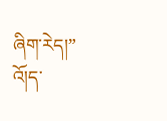ཞིག་རེད།”
འོ།ད་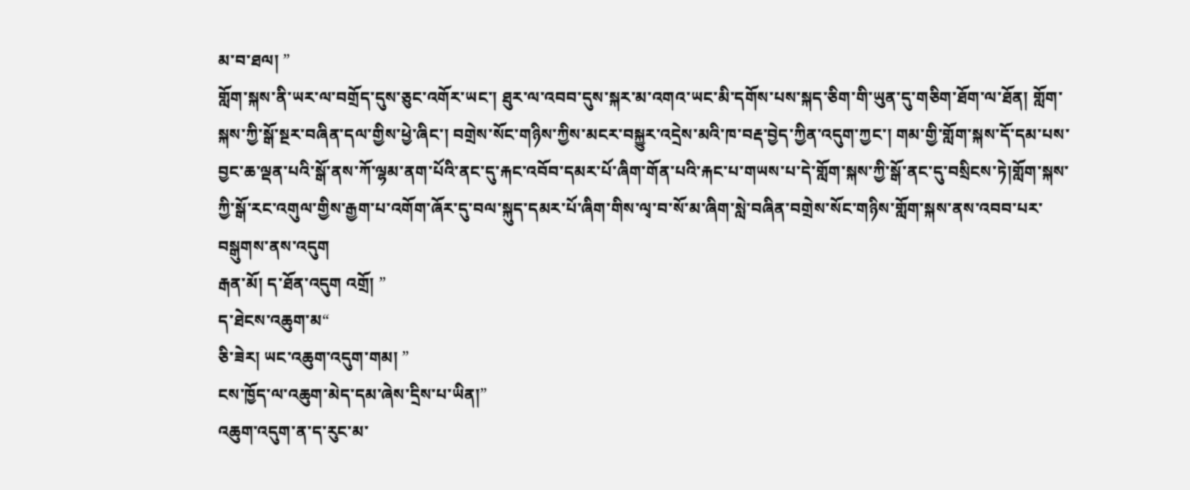མ་བ་ཐལ། ”
གློག་སྐས་ནི་ཡར་ལ་བགྲོད་དུས་ཅུང་འགོར་ཡང་། ཐུར་ལ་འབབ་དུས་སྐར་མ་འགའ་ཡང་མི་དགོས་པས་སྐད་ཅིག་གི་ཡུན་དུ་གཅིག་ཐོག་ལ་ཐོན། གློག་སྐས་ཀྱི་སྒོ་སྔར་བཞིན་དལ་གྱིས་ཕྱེ་ཞིང་། བགྲེས་སོང་གཉིས་ཀྱིས་མངར་བསྐྱུར་འདྲེས་མའི་ཁ་བརྡ་བྱེད་ཀྱིན་འདུག་ཀྱང་། གམ་གྱི་གློག་སྐས་དོ་དམ་པས་བྱང་ཆ་ལྡན་པའི་སྒོ་ནས་ཀོ་ལྷམ་ནག་པོའི་ནང་དུ་རྐང་འབོབ་དམར་པོ་ཞིག་གོན་པའི་རྐང་པ་གཡས་པ་དེ་གློག་སྐས་ཀྱི་སྒོ་ནང་དུ་བསྲིངས་ཏེ།གློག་སྐས་ཀྱི་སྒོ་རང་འགུལ་གྱིས་རྒྱག་པ་འགོག་ཞོར་དུ་བལ་སྐུད་དམར་པོ་ཞིག་གིས་ལྭ་བ་སོ་མ་ཞིག་སླེ་བཞིན་བགྲེས་སོང་གཉིས་གློག་སྐས་ནས་འབབ་པར་བསྒུགས་ནས་འདུག
རྒན་མོ། ད་ཐོན་འདུག འགྲོ། ”
ད་ཐེངས་འཆུག་མ“
ཅི་ཟེར། ཡང་འཆུག་འདུག་གམ། ”
ངས་ཁྱོད་ལ་འཆུག་མེད་དམ་ཞེས་དྲིས་པ་ཡིན།”
འཆུག་འདུག་ན་ད་རུང་མ་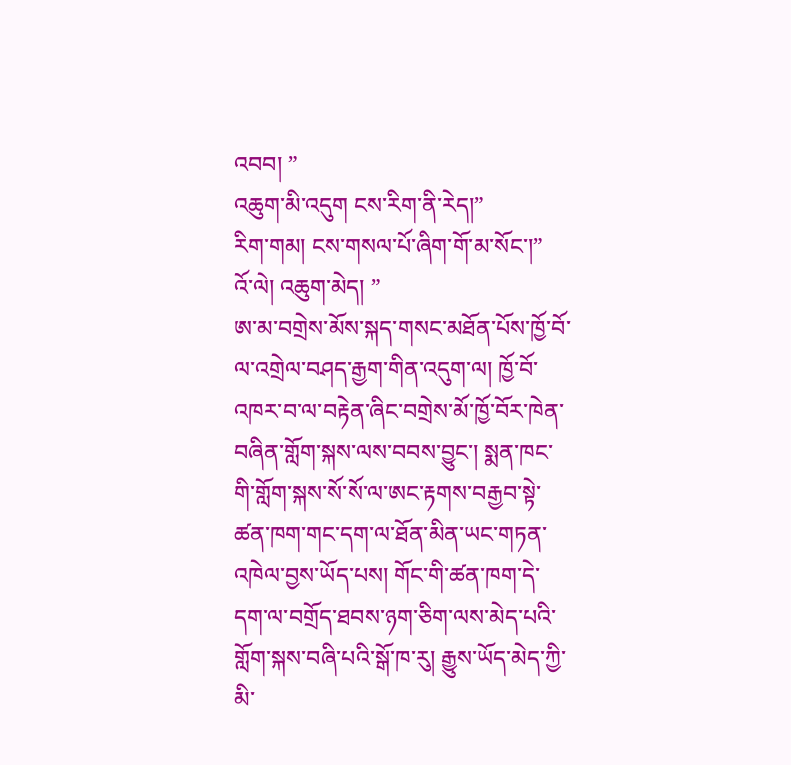འབབ། ”
འཆུག་མི་འདུག ངས་རིག་ནི་རེད།”
རིག་གམ། ངས་གསལ་པོ་ཞིག་གོ་མ་སོང་།”
འོ་ལེ། འཆུག་མེད། ”
ཨ་མ་བགྲེས་མོས་སྐད་གསང་མཐོན་པོས་ཁྱོ་བོ་ལ་འགྲེལ་བཤད་རྒྱག་གིན་འདུག་ལ། ཁྱོ་བོ་འཁར་བ་ལ་བརྟེན་ཞིང་བགྲེས་མོ་ཁྱོ་བོར་ཁེན་བཞིན་གློག་སྐས་ལས་བབས་བྱུང་། སྨན་ཁང་གི་གློག་སྐས་སོ་སོ་ལ་ཨང་རྟགས་བརྒྱབ་སྟེ་ཚན་ཁག་གང་དག་ལ་ཐོན་མིན་ཡང་གཏན་འཁེལ་བྱས་ཡོད་པས། གོང་གི་ཚན་ཁག་དེ་དག་ལ་བགྲོད་ཐབས་ཉག་ཅིག་ལས་མེད་པའི་གློག་སྐས་བཞི་པའི་སྒོ་ཁ་རུ། རྒྱུས་ཡོད་མེད་ཀྱི་མི་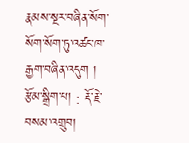རྣམས་སྔར་བཞིན་སོག་སོག་སོག་ཏུ་འཚང་ཁ་རྒྱག་བཞིན་འདུག །
རྩོམ་སྒྲིག་པ། : རྡོ་རྗེ་བསམ་འགྲུབ།